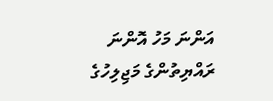އަންނަ މަހު އޮންނަ ރައްޔިތުންގެ މަޖިލިހުގެ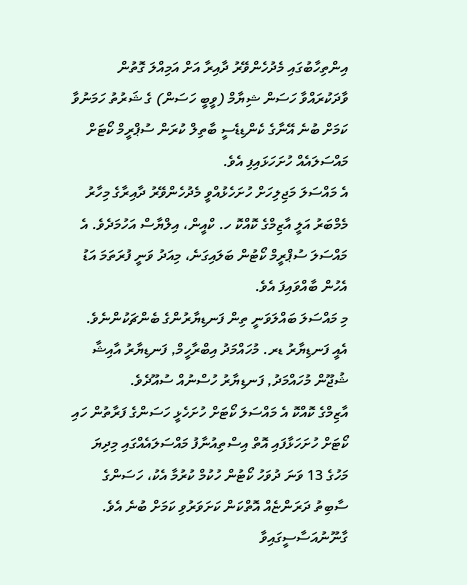އިންތިހާބުގައި މެދުހެންވޭރު ދާއިރާ އަށް އަމިއްލަ ގޮތުން ވާދަކުރައްވާ ހަސަން ޝިޔާމް (ވީބީ ހަސަން) ގެ ޝަރުތު ހަމަނުވާ ކަމަށް ބުނެ އޭނާގެ ކެންޑިޑެސީ ބާތިލް ކުރަން ސުޕްރީމް ކޯޓަށް މައްސަލައެއް ހުށަހަޅައިފި އެވެ.
އެ މައްސަލަ މަޖިލިހަށް ހުށަހެޅުއްވީ މެދުހެންވޭރު ދާއިރާގެ މިހާރު މެމްބަރު އަލީ އާޒިމްގެ ކޮއްކޮ ހ. ކްއީން، އިލްޔާސް އަހުމަދެވެ. އެ މައްސަލަ ސުޕްރީމް ކޯޓުން ބަލައިގަނެ، މިއަދު ވަނީ ފުރަތަމަ އަޑު އެހުން ބާއްވައިފަ އެވެ.
މި މައްސަލަ ބައްލަވަނީ ތިން ފަނޑިޔާރުންގެ ބެންޗަކުންނެވެ. އެއީ ފަނޑިޔާރު ޑރ. މުހައްމަދު އިބްރާހީމް, ފަނޑިޔާރު އާއިޝާ ޝުޖޫން މުހައްމަދު, ފަނޑިޔާރު ހުސްނުއް ސުއޫދެވެ.
އާޒިމްގެ ކޮއްކޮ އެ މައްސަލަ ކޯޓަށް ހުށަހެޅީ ހަސަންގެ ފަރާތުން ހައި ކޯޓަށް ހުށަހަޅާފައި އޮތް އިސްތިއުނާފު މައްސަލައެއްގައި މިދިޔަ މަހުގެ 13 ވަނަ ދުވަހު ކޯޓުން ހުކުމް ކުރުމާ އެކު، ހަސަންގެ ސާބިތު ދަރަންޏެއް އޮތްކަން ކަށަވަރުވި ކަމަށް ބުނެ އެވެ.
ގާނޫނުއަސާސީގައިވާ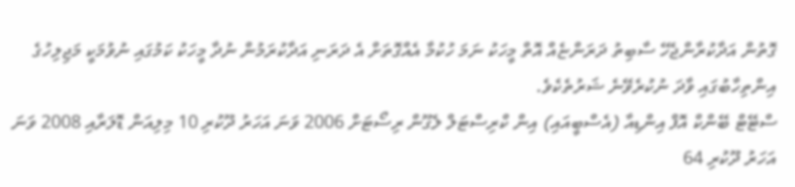ގޮތުން އަދާކުރާންޖެހޭ ސާބިތު ދަރަންޏެއް އޮތް މީހަކު ނަމަ ހުކުމާ އެއްގޮތަށް އެ ދަރަނި އަދާކުރަމުން ނުދާ މީހަކު ކަމުގައި ނުވުމަކީ މަޖިލިހުގެ އިންތިހާބުގައި ވާދަ ނުކުރެވޭނެ ޝަރުތެކެވެ.
ސްޓޭޓް ބޭންކް އޮފް އިންޑިއާ (އެސްބީއައި) އިން ކްރިސްޓަލް ލެގޫން ރިސޯޓަށް 2006 ވަނަ އަހަރު ދޫކުރި 10 މިލިއަން ޑޮލަރާއި 2008 ވަނަ އަހަރު ދޫކުރި 64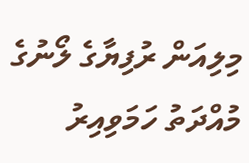މިލިއަން ރުފިޔާގެ ލޯނުގެ މުއްދަތު ހަމަވިއިރު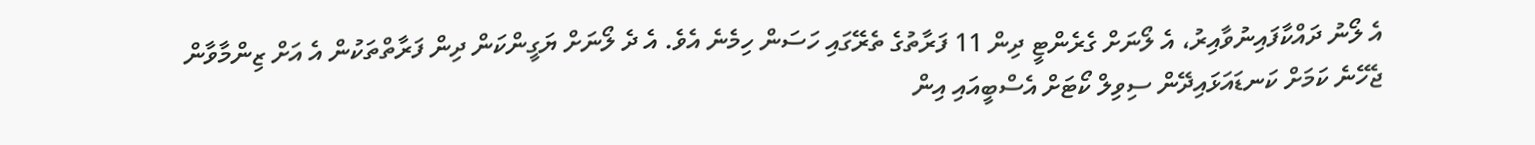އެ ލޯނު ދައްކާފައިނުވާއިރު، އެ ލޯނަށް ގެރެންޓީ ދިން 11 ފަރާތުގެ ތެރޭގައި ހަސަން ހިމެނެ އެވެ. އެ ދެ ލޯނަށް ޔަގީންކަން ދިން ފަރާތްތަކުން އެ އަށް ޒިންމާވާން ޖެހޭނެ ކަމަށް ކަނޑައަޅައިދޭން ސިވިލް ކޯޓަށް އެސްބީއައި އިން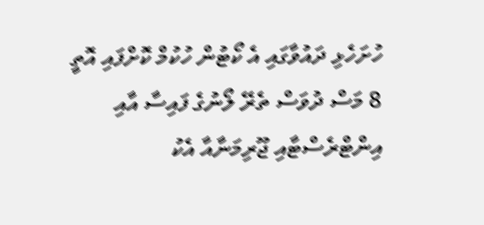ހުށަހެޅި ދައުވާގައި އެ ކޯޓުން ހުކުމް ކޮށްފައި އޮތީ 8 މަސް ދުވަސް ތެރޭ ލޯނުގެ ފައިސާ އާއި އިންޓްރެސްޓާއި ޖޫރިމަނާއާ އެކު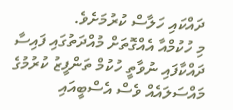ދައްކައި ހަލާސް ކުރުމަށެވެ.
މި ހުކުމްއާ އެއްގޮތަށް މުއްދަތުގައި ފައިސާ ދައްކާފައި ނުވާތީ ހުކުމް ތަންފީޒު ކުރުމުގެ މައްސަލައެއް ވެސް އެސްބީއައި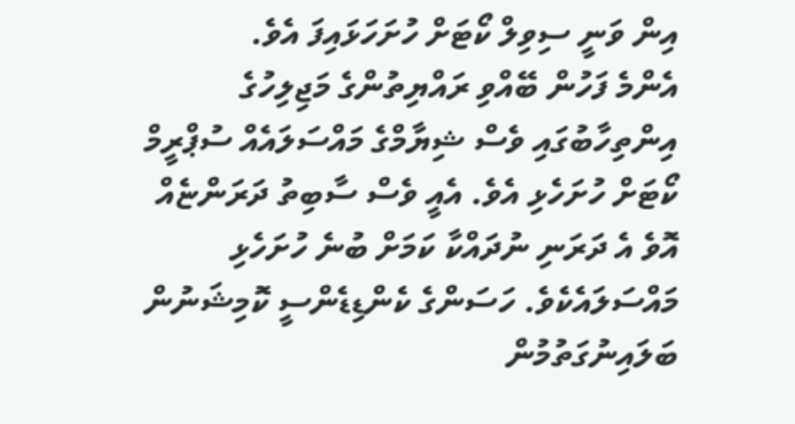އިން ވަނީ ސިވިލް ކޯޓަށް ހުށަހަޅައިފަ އެވެ.
އެންމެ ފަހުން ބޭއްވި ރައްޔިތުންގެ މަޖިލިހުގެ އިންތިހާބުގައި ވެސް ޝިޔާމްގެ މައްސަލައެއް ސުޕްރީމް ކޯޓަށް ހުށަހެޅި އެވެ. އެއީ ވެސް ސާބިތު ދަރަންޏެއް އޮވެ އެ ދަރަނި ނުދައްކާ ކަމަށް ބުނެ ހުށަހެޅި މައްސަލައެކެވެ. ހަސަންގެ ކެންޑިޑެންސީ ކޮމިޝަނުން ބަލައިނުގަތުމުން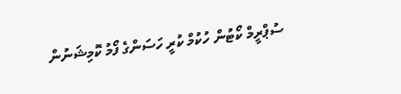ސުޕްރީމް ކޯޓުން ހުކުމް ކުރީ ހަސަންގެ ފޯމު ކޮމިޝަނުން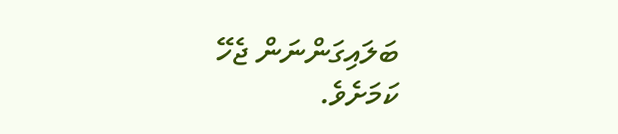ބަލައިގަންނަން ޖެހޭ ކަމަށެވެ.